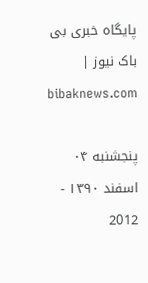پایگاه خبری بی باک نیوز | bibaknews.com

پنجشنبه ۰۴ اسفند ۱۳۹۰ - 2012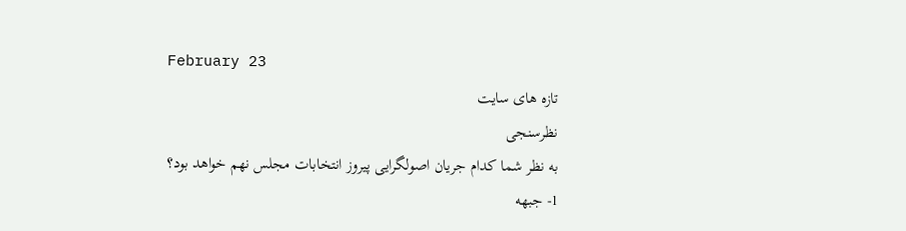February 23
تازه های سایت
نظرسنجی
به نظر شما کدام جریان اصولگرایی پیروز انتخابات مجلس نهم خواهد بود؟
1- جبهه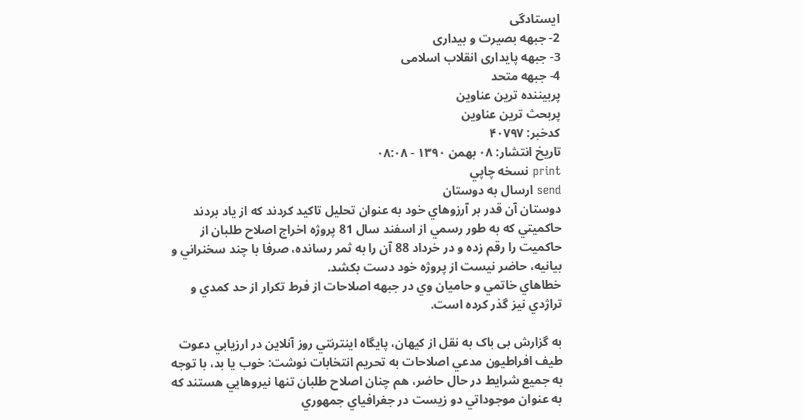ایستادگی
2- جبهه بصیرت‌ و بیداری‌
3- جبهه پایداری انقلاب اسلامی
4- جبهه متحد
پربیننده ترین عناوین
پربحث ترین عناوین
كدخبر: ۴۰۷۹۷
تاريخ انتشار: ۰۸ بهمن ۱۳۹۰ - ۰۸:۰۸
print نسخه چاپي
send ارسال به دوستان
دوستان آن قدر بر آرزوهاي خود به عنوان تحليل تاكيد كردند كه از ياد بردند حاكميتي كه به طور رسمي از اسفند سال 81 پروژه اخراج اصلاح طلبان از حاكميت را رقم زده و در خرداد 88 آن را به ثمر رسانده، صرفا با چند سخنراني و بيانيه، حاضر نيست از پروژه خود دست بكشد.
خطاهاي خاتمي و حاميان وي در جبهه اصلاحات از فرط تكرار از حد كمدي و تراژدي نيز گذر كرده است.

به گزارش بی باک به نقل از کیهان، پايگاه اينترنتي روز آنلاين در ارزيابي دعوت طيف افراطيون مدعي اصلاحات به تحريم انتخابات نوشت: خوب يا بد، با توجه به جميع شرايط در حال حاضر، هم چنان اصلاح طلبان تنها نيروهايي هستند كه به عنوان موجوداتي دو زيست در جغرافياي جمهوري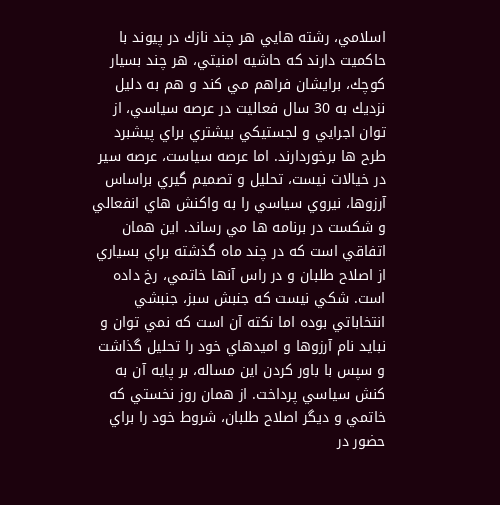اسلامي، رشته هايي هر چند نازك در پيوند با حاكميت دارند كه حاشيه امنيتي، هر چند بسيار كوچك، برايشان فراهم مي كند و هم به دليل نزديك به 30 سال فعاليت در عرصه سياسي، از توان اجرايي و لجستيكي بيشتري براي پيشبرد طرح ها برخوردارند. اما عرصه سياست، عرصه سير در خيالات نيست، تحليل و تصميم گيري براساس آرزوها، نيروي سياسي را به واكنش هاي انفعالي و شكست در برنامه ها مي رساند. اين همان اتفاقي است كه در چند ماه گذشته براي بسياري از اصلاح طلبان و در راس آنها خاتمي، رخ داده است. شكي نيست كه جنبش سبز، جنبشي انتخاباتي بوده اما نكته آن است كه نمي توان و نبايد نام آرزوها و اميدهاي خود را تحليل گذاشت و سپس با باور كردن اين مساله، بر پايه آن به كنش سياسي پرداخت. از همان روز نخستي كه خاتمي و ديگر اصلاح طلبان، شروط خود را براي حضور در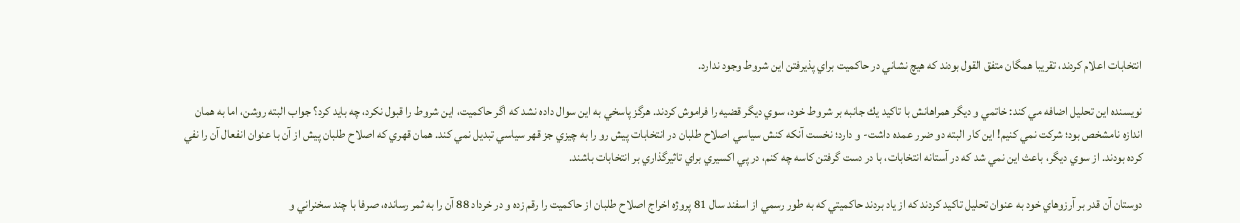انتخابات اعلام كردند، تقريبا همگان متفق القول بودند كه هيچ نشاني در حاكميت براي پذيرفتن اين شروط وجود ندارد.

نويسنده اين تحليل اضافه مي كند: خاتمي و ديگر همراهانش با تاكيد يك جانبه بر شروط خود، سوي ديگر قضيه را فراموش كردند. هرگز پاسخي به اين سوال داده نشد كه اگر حاكميت، اين شروط را قبول نكرد، چه بايد كرد؟ جواب البته روشن، اما به همان اندازه نامشخص بود؛ شركت نمي كنيم! اين كار البته دو ضرر عمده داشت- و دارد؛ نخست آنكه كنش سياسي اصلاح طلبان در انتخابات پيش رو را به چيزي جز قهر سياسي تبديل نمي كند. همان قهري كه اصلاح طلبان پيش از آن با عنوان انفعال آن را نفي كرده بودند. از سوي ديگر، باعث اين نمي شد كه در آستانه انتخابات، با در دست گرفتن كاسه چه كنم، در پي اكسيري براي تاثيرگذاري بر انتخابات باشند.

دوستان آن قدر بر آرزوهاي خود به عنوان تحليل تاكيد كردند كه از ياد بردند حاكميتي كه به طور رسمي از اسفند سال 81 پروژه اخراج اصلاح طلبان از حاكميت را رقم زده و در خرداد 88 آن را به ثمر رسانده، صرفا با چند سخنراني و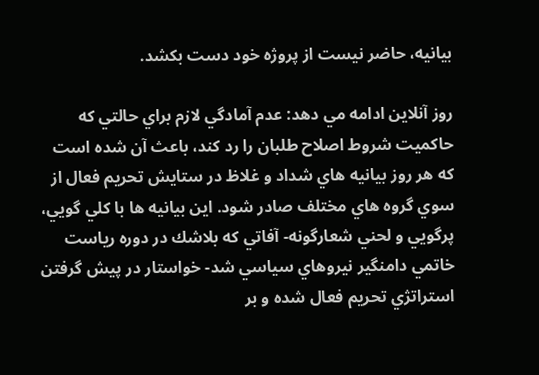بيانيه، حاضر نيست از پروژه خود دست بكشد.

روز آنلاين ادامه مي دهد: عدم آمادگي لازم براي حالتي كه حاكميت شروط اصلاح طلبان را رد كند، باعث آن شده است كه هر روز بيانيه هاي شداد و غلاظ در ستايش تحريم فعال از سوي گروه هاي مختلف صادر شود. اين بيانيه ها با كلي گويي، پرگويي و لحني شعارگونه- آفاتي كه بلاشك در دوره رياست خاتمي دامنگير نيروهاي سياسي شد- خواستار در پيش گرفتن استراتژي تحريم فعال شده و بر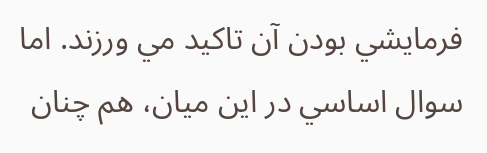فرمايشي بودن آن تاكيد مي ورزند. اما سوال اساسي در اين ميان، هم چنان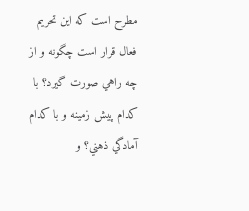مطرح است كه اين تحريم فعال قرار است چگونه و از چه راهي صورت گيرد؟ با كدام پيش زمينه و با كدام آمادگي ذهني؟ و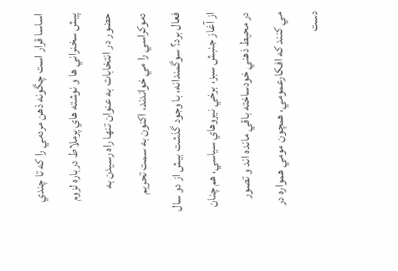اساسا قرار است چگونه ذهن مردمي را كه تا چندي پيش سخنراني ها و نوشته هاي پرملاط درباره لزوم حضور در انتخابات به عنوان تنها راه رسيدن به دموكراسي را مي خواندند، اكنون به سمت تحريم فعال برد؟ سوگمندانه، با وجود گذشت بيش از دو سال از آغاز جنبش سبز، برخي نيروهاي سياسي، هم چنان در محيط ذهني خودساخته باقي مانده اند و تصور مي كنند كه افكارعمومي، همچون مومي همواره در دست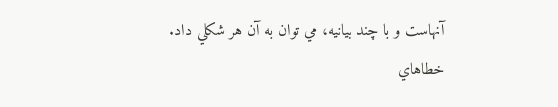آنهاست و با چند بيانيه، مي توان به آن هر شكلي داد. خطاهاي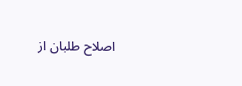اصلاح طلبان از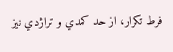فرط تكرار، از حد كمدي و تراژدي نيز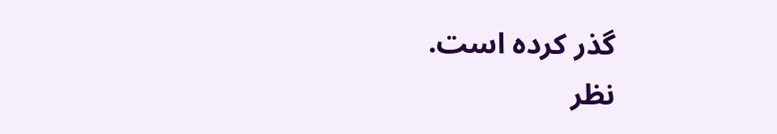گذر كرده است.
نظر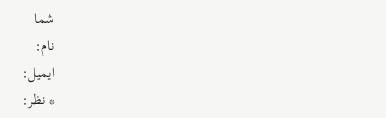شما
نام:
ایمیل:
* نظر: